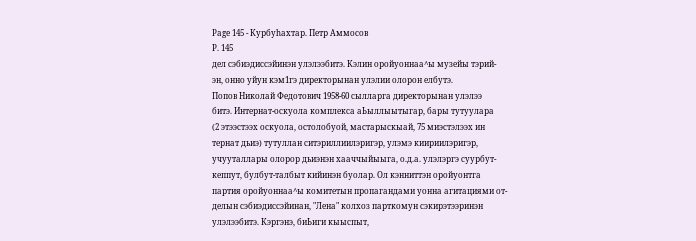Page 145 - Курбуһахтар. Петр Аммосов
P. 145
дел сэбиэдиссэйинэн улэлээбитэ. Кэлин оройуоннаа^ы музейы тэрий-
эн, онно уйун кэм1гэ директорынан улэлии олорон елбутэ.
Попов Николай Федотович 1958-60 сылларга директорынан улэлээ
битэ. Интернат-оскуола комплекса аЬыллыытыгар, бары тутуулара
(2 этээстээх оскуола, остолобуой, мастарыскыай, 75 миэстэлээх ин
тернат дьиэ) тутуллан ситэриллиилэригэр, улэмэ киириилэригэр,
учууталлары олорор дьиэнэн хааччыйыыга, о.д.а. улэлэргэ суурбут-
кеппут, булбут-талбыт кийинэн буолар. Ол кэнниттэн оройуонтга
партия оройуоннаа^ы комитетын пропагандами уонна агитациями от-
делын сэбиэдиссэйинан, "Лена" колхоз парткомун сэкирэтээринэн
улэлээбитэ. Кэргэнэ, биЬиги кыыспыт,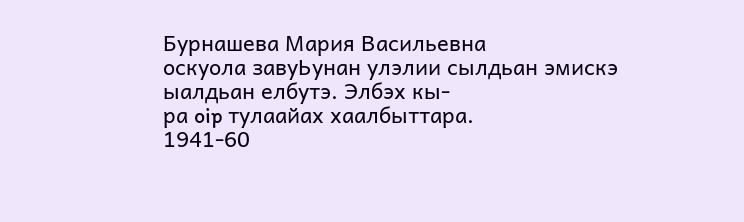Бурнашева Мария Васильевна
оскуола завуЬунан улэлии сылдьан эмискэ ыалдьан елбутэ. Элбэх кы-
ра oip тулаайах хаалбыттара.
1941-60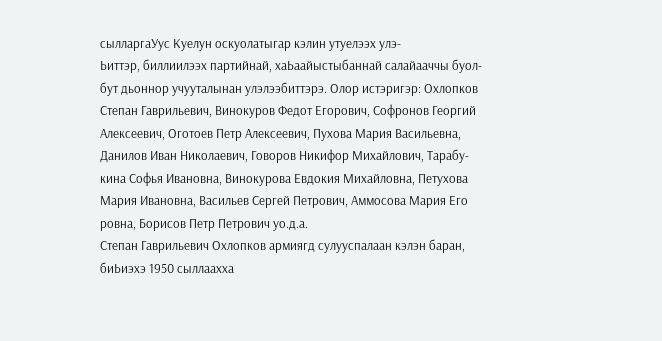сылларгаУус Куелун оскуолатыгар кэлин утуелээх улэ-
Ьиттэр, биллиилээх партийнай, хаЬаайыстыбаннай салайааччы буол-
бут дьоннор учууталынан улэлээбиттэрэ. Олор истэригэр: Охлопков
Степан Гаврильевич, Винокуров Федот Егорович, Софронов Георгий
Алексеевич, Оготоев Петр Алексеевич, Пухова Мария Васильевна,
Данилов Иван Николаевич, Говоров Никифор Михайлович, Тарабу-
кина Софья Ивановна, Винокурова Евдокия Михайловна, Петухова
Мария Ивановна, Васильев Сергей Петрович, Аммосова Мария Его
ровна, Борисов Петр Петрович уо.д.а.
Степан Гаврильевич Охлопков армиягд сулууспалаан кэлэн баран,
биЬиэхэ 1950 сыллаахха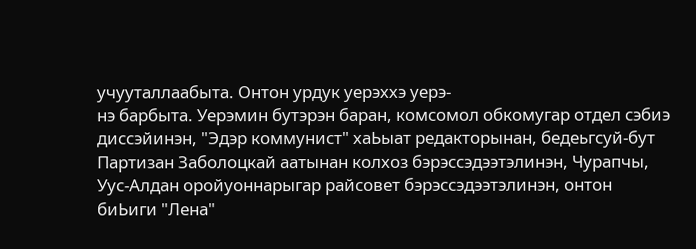учууталлаабыта. Онтон урдук уерэххэ уерэ-
нэ барбыта. Уерэмин бутэрэн баран, комсомол обкомугар отдел сэбиэ
диссэйинэн, "Эдэр коммунист" хаЬыат редакторынан, бедеьгсуй-бут
Партизан Заболоцкай аатынан колхоз бэрэссэдээтэлинэн, Чурапчы,
Уус-Алдан оройуоннарыгар райсовет бэрэссэдээтэлинэн, онтон
биЬиги "Лена"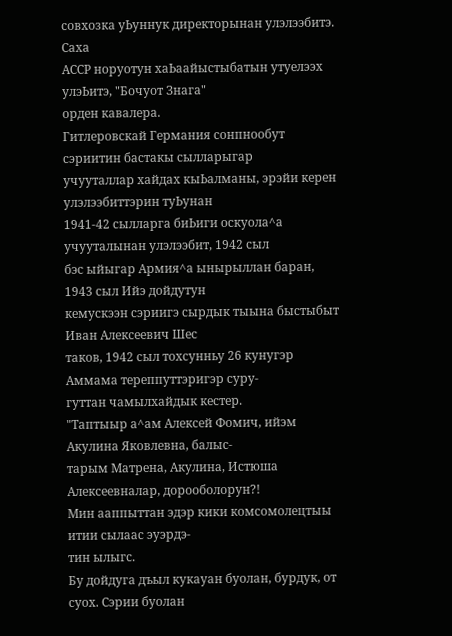совхозка уЬуннук директорынан улэлээбитэ. Саха
АССР норуотун хаЬаайыстыбатын утуелээх улэЬитэ, "Бочуот Знага"
орден кавалера.
Гитлеровскай Германия сонпнообут сэриитин бастакы сылларыгар
учууталлар хайдах кыЬалманы, эрэйи керен улэлээбиттэрин туЬунан
1941-42 сылларга биЬиги оскуола^а учууталынан улэлээбит, 1942 сыл
бэс ыйыгар Армия^а ынырыллан баран, 1943 сыл Ийэ дойдутун
кемускээн сэриигэ сырдык тыына быстыбыт Иван Алексеевич Шес
таков, 1942 сыл тохсунньу 26 кунугэр Аммама тереппуттэригэр суру-
гуттан чамылхайдык кестер.
"Таптыыр а^ам Алексей Фомич, ийэм Акулина Яковлевна, балыс-
тарым Матрена, Акулина, Истюша Алексеевналар, дорооболорун?!
Мин ааппыттан эдэр кики комсомолецтыы итии сылаас эуэрдэ-
тин ылыгс.
Бу дойдуга дъыл кукауан буолан, бурдук, от суох. Сэрии буолан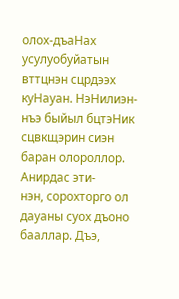олох-дъаНах усулуобуйатын вттцнэн сцрдээх куНауан. НэНилиэн-
нъэ быйыл бцтэНик сцвкщэрин сиэн баран олороллор. Анирдас эти-
нэн, сорохторго ол дауаны суох дъоно бааллар. Дъэ,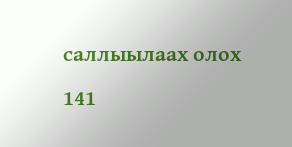саллыылаах олох
141